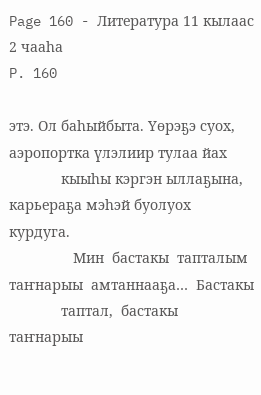Page 160 - Литература 11 кылаас 2 чааhа
P. 160

этэ. Ол баһыйбыта. Үөрэҕэ суох, аэропортка үлэлиир тулаа йах
             кыыһы кэргэн ыллаҕына, карьераҕа мэһэй буолуох курдуга.
                Мин  бастакы  тапталым  таҥнарыы  амтаннааҕа…  Бастакы
             таптал,  бастакы  таҥнарыы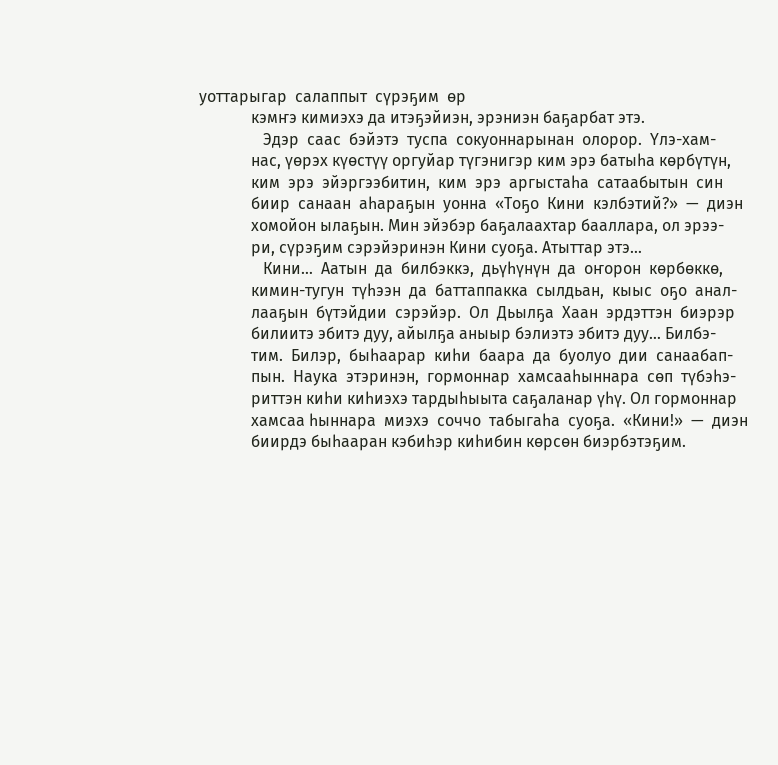уоттарыгар  салаппыт  сүрэҕим  өр
             кэмҥэ кимиэхэ да итэҕэйиэн, эрэниэн баҕарбат этэ.
                Эдэр  саас  бэйэтэ  туспа  сокуоннарынан  олорор.  Үлэ-хам-
             нас, үөрэх күөстүү оргуйар түгэнигэр ким эрэ батыһа көрбүтүн,
             ким  эрэ  эйэргээбитин,  ким  эрэ  аргыстаһа  сатаабытын  син
             биир  санаан  аһараҕын  уонна  «Тоҕо  Кини  кэлбэтий?»  —  диэн
             хомойон ылаҕын. Мин эйэбэр баҕалаахтар бааллара, ол эрээ-
             ри, сүрэҕим сэрэйэринэн Кини суоҕа. Атыттар этэ…
                Кини…  Аатын  да  билбэккэ,  дьүһүнүн  да  оҥорон  көрбөккө,
             кимин-тугун  түһээн  да  баттаппакка  сылдьан,  кыыс  оҕо  анал-
             лааҕын  бүтэйдии  сэрэйэр.  Ол  Дьылҕа  Хаан  эрдэттэн  биэрэр
             билиитэ эбитэ дуу, айылҕа аныыр бэлиэтэ эбитэ дуу… Билбэ-
             тим.  Билэр,  быһаарар  киһи  баара  да  буолуо  дии  санаабап-
             пын.  Наука  этэринэн,  гормоннар  хамсааһыннара  сөп  түбэһэ-
             риттэн киһи киһиэхэ тардыһыыта саҕаланар үһү. Ол гормоннар
             хамсаа һыннара  миэхэ  соччо  табыгаһа  суоҕа.  «Кини!»  —  диэн
             биирдэ быһааран кэбиһэр киһибин көрсөн биэрбэтэҕим.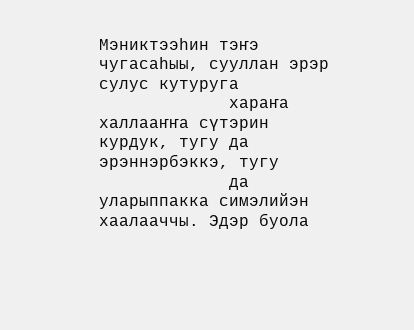Мэниктээһин тэҥэ чугасаһыы, сууллан эрэр сулус кутуруга
             хараҥа халлааҥҥа сүтэрин курдук, тугу да эрэннэрбэккэ, тугу
             да уларыппакка симэлийэн хаалааччы. Эдэр буола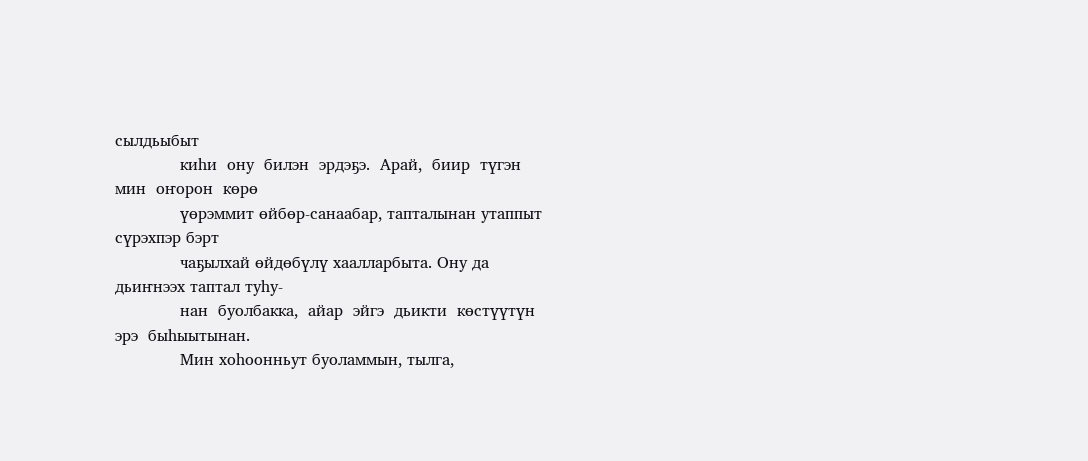сылдьыбыт
             киһи  ону  билэн  эрдэҕэ.  Арай,  биир  түгэн  мин  оҥорон  көрө
             үөрэммит өйбөр-санаабар, тапталынан утаппыт сүрэхпэр бэрт
             чаҕылхай өйдөбүлү хаалларбыта. Ону да дьиҥнээх таптал туһу-
             нан  буолбакка,  айар  эйгэ  дьикти  көстүүтүн  эрэ  быһыытынан.
             Мин хоһоонньут буоламмын, тылга,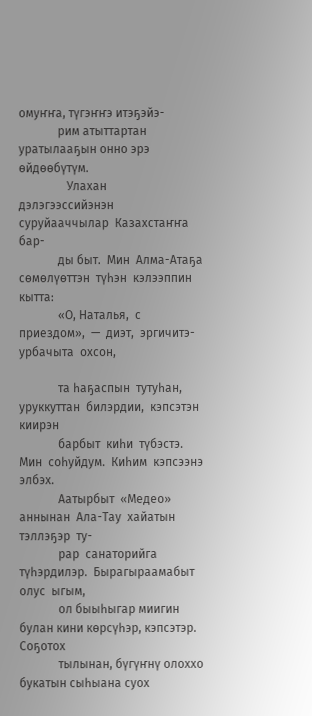омуҥҥа, түгэҥҥэ итэҕэйэ-
             рим атыттартан уратылааҕын онно эрэ өйдөөбүтүм.
                Улахан  дэлэгээссийэнэн  суруйааччылар  Казахстаҥҥа  бар-
             ды быт.  Мин  Алма-Атаҕа  сөмөлүөттэн  түһэн  кэлээппин  кытта:
             «О, Наталья,  с  приездом»,  —  диэт,  эргичитэ-урбачыта  охсон,

             та һаҕаспын  тутуһан,  уруккуттан  билэрдии,  кэпсэтэн  киирэн
             барбыт  киһи  түбэстэ.  Мин  соһуйдум.  Киһим  кэпсээнэ  элбэх.
             Аатырбыт  «Медео»  аннынан  Ала-Тау  хайатын  тэллэҕэр  ту-
             рар  санаторийга  түһэрдилэр.  Бырагыраамабыт  олус  ыгым,
             ол быыһыгар миигин булан кини көрсүһэр, кэпсэтэр. Соҕотох
             тылынан, бүгүҥнү олоххо букатын сыһыана суох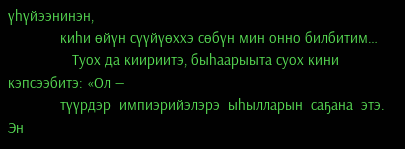үһүйээнинэн,
             киһи өйүн сүүйүөххэ сөбүн мин онно билбитим…
                Туох да киириитэ, быһаарыыта суох кини кэпсээбитэ: «Ол —
             түүрдэр  импиэрийэлэрэ  ыһылларын  саҕана  этэ.  Эн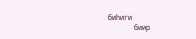биһиги
             биир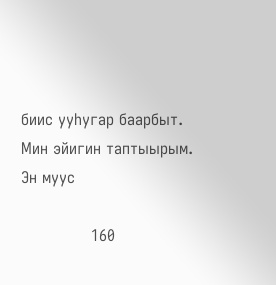биис ууһугар баарбыт. Мин эйигин таптыырым. Эн муус

              160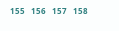155   156   157   158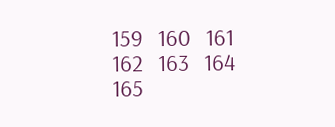159   160   161   162   163   164   165